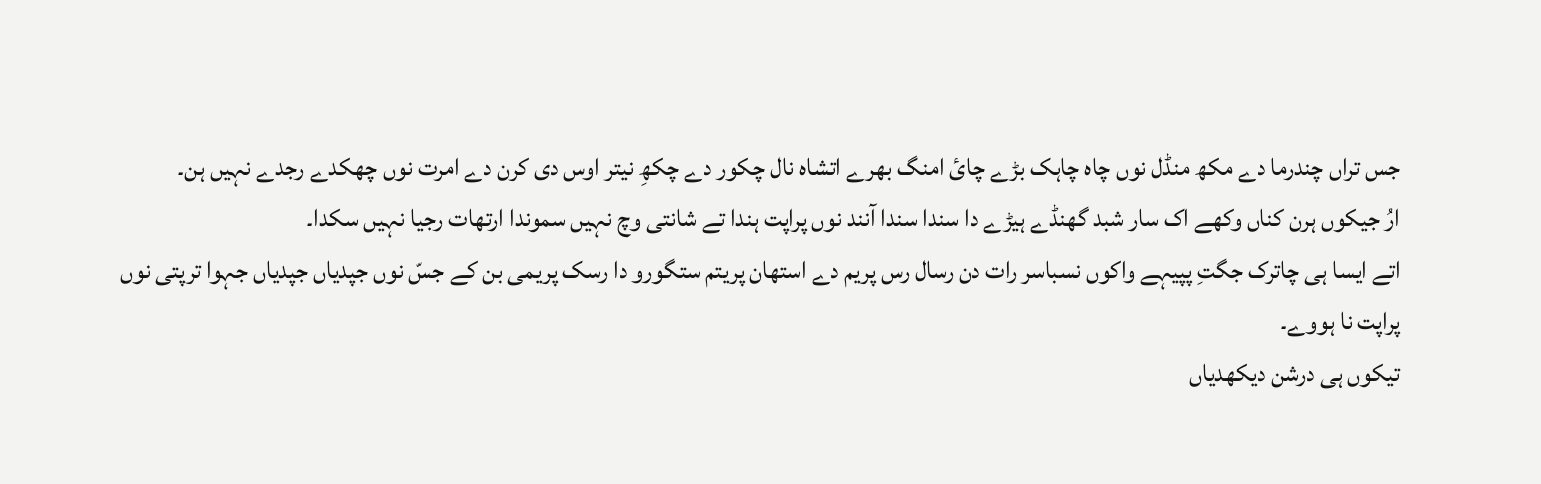جس تراں چندرما دے مکھ منڈل نوں چاہ چاہک بڑے چائ امنگ بھرے اتشاہ نال چکور دے چکھِ نیتر اوس دی کرن دے امرت نوں چھکدے رجدے نہیں ہن۔
ارُ جیکوں ہرن کناں وکھے اک سار شبد گھنڈے ہیڑے دا سندا سندا آنند نوں پراپت ہندا تے شانتی وچ نہیں سموندا ارتھات رجیا نہیں سکدا۔
اتے ایسا ہی چاترک جگتِ پپیہے واکوں نسباسر رات دن رسال رس پریم دے استھان پریتم ستگورو دا رسک پریمی بن کے جسّ نوں جپدیاں جپدیاں جہوا ترپتی نوں پراپت نا ہووے۔
تیکوں ہی درشن دیکھدیاں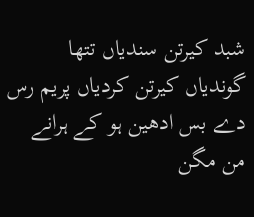شبد کیرتن سندیاں تتھا گوندیاں کیرتن کردیاں پریم رس دے بس ادھین ہو کے ہرانے من مگن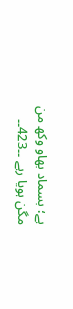ہے؛ بسماد بھاو وکھ من مگن ہویا رہے ۔۔423۔۔